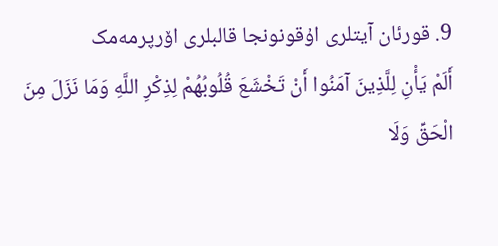9. قورئان آیتلری اۇقونونجا قالبلری اۆرپرمەمک
أَلَمْ يَأْنِ لِلَّذِينَ آمَنُوا أَنْ تَخْشَعَ قُلُوبُهُمْ لِذِكْرِ اللَّهِ وَمَا نَزَلَ مِنَ الْحَقِّ وَلَا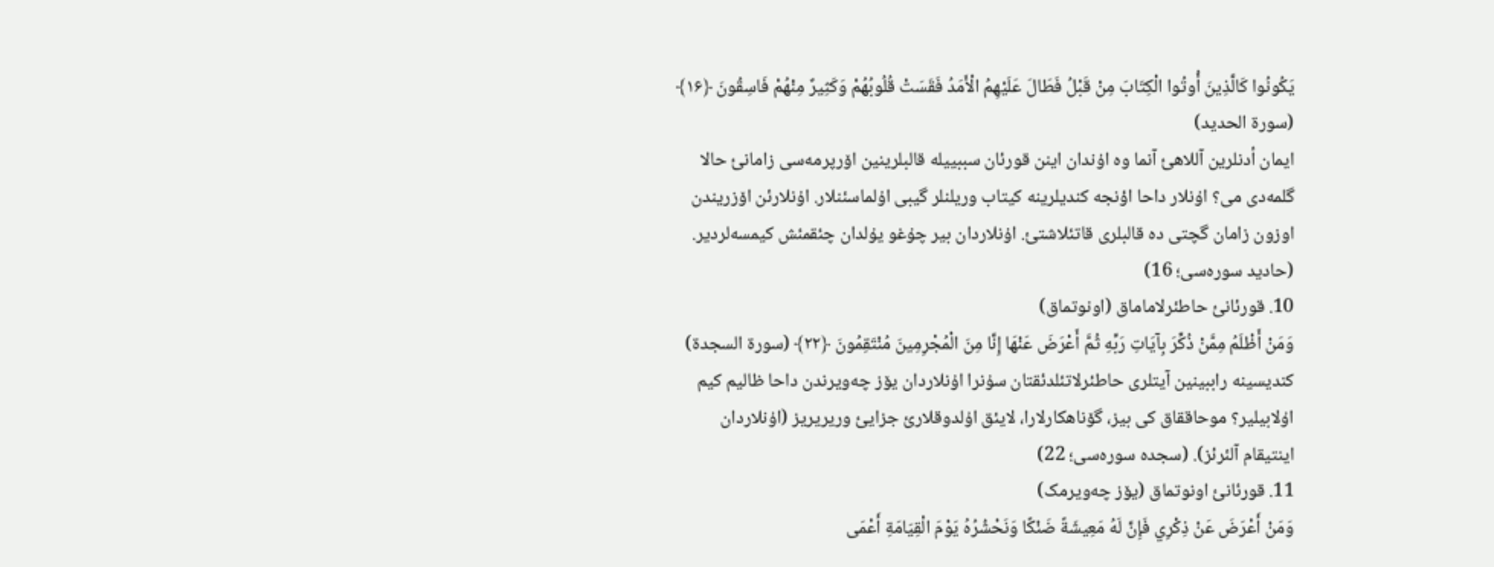يَكُونُوا كَالَّذِينَ أُوتُوا الْكِتَابَ مِنْ قَبْلُ فَطَالَ عَلَيْهِمُ الْأَمَدُ فَقَسَتْ قُلُوبُهُمْ وَكَثِيرٌ مِنْهُمْ فَاسِقُونَ ﴿۱۶﴾ (سورة الحدید)
ایمان أدنلرین آللاهئ آنما وە اۇندان اینن قورئان سببییلە قالبلرینین اۆرپرمەسی زامانئ حالا گلمەدی می؟ اۇنلار داحا اؤنجە کندیلرینە کیتاب وریلنلر گیبی اۇلماسئنلار. اۇنلارئن اۆزریندن اوزون زامان گچتی دە قالبلری قاتئلاشتئ. اۇنلاردان بیر چۇغو یۇلدان چئقمئش کیمسەلردیر. (حادید سورەسی؛ 16)
10. قورئانئ حاطئرلاماماق (اونوتماق)
وَمَنْ أَظْلَمُ مِمَّنْ ذُكِّرَ بِآيَاتِ رَبِّهِ ثُمَّ أَعْرَضَ عَنْهَا إِنَّا مِنَ الْمُجْرِمِينَ مُنْتَقِمُونَ ﴿۲۲﴾ (سورة السجدة)
کندیسینە راببینین آیتلری حاطئرلاتئلدئقتان سۇنرا اۇنلاردان یۆز چەویرندن داحا ظالیم کیم اۇلابیلیر؟ موحاققاق کی بیز، گۆناهکارلارا، لایئق اۇلدوقلارئ جزایئ وریریریز (اۇنلاردان اینتیقام آلئرئز). (سجدە سورەسی؛ 22)
11. قورئانئ اونوتماق (یۆز چەویرمک)
وَمَنْ أَعْرَضَ عَنْ ذِكْرِي فَإِنَّ لَهُ مَعِيشَةً ضَنْكًا وَنَحْشُرُهُ يَوْمَ الْقِيَامَةِ أَعْمَى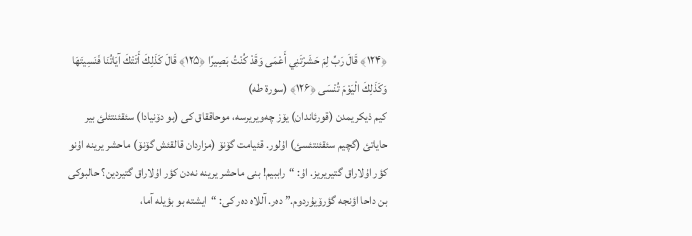﴿۱۲۴﴾ قَالَ رَبِّ لِمَ حَشَرْتَنِي أَعْمَى وَقَدْ كُنْتُ بَصِيرًا ﴿۱۲۵﴾ قَالَ كَذَلِكَ أَتَتْكَ آيَاتُنَا فَنَسِيتَهَا وَكَذَلِكَ الْيَوْمَ تُنْسَى ﴿۱۲۶﴾ (سورة طە)
کیم ذیکریمدن (قورئاندان) یۆز چەویریرسە، موحاققاق کی (بو دۆنیادا) سئقئنتئلئ بیر حایاتئ (گچیم سئقئنتئسئ) اۇلور. قئیامت گۆنۆ (مزاردان قالقئش گۆنۆ) ماحشر یرینە اۇنو کؤر اۇلاراق گتیریریز. اۇ: “راببیم! بنی ماحشر یرینە نەدن کؤر اۇلاراق گتیردین؟ حالبوکی بن داحا اؤنجە گؤرۆیۇردوم.” دەر. آللاە دەر کی: “ایشتە بو بؤیلە آما،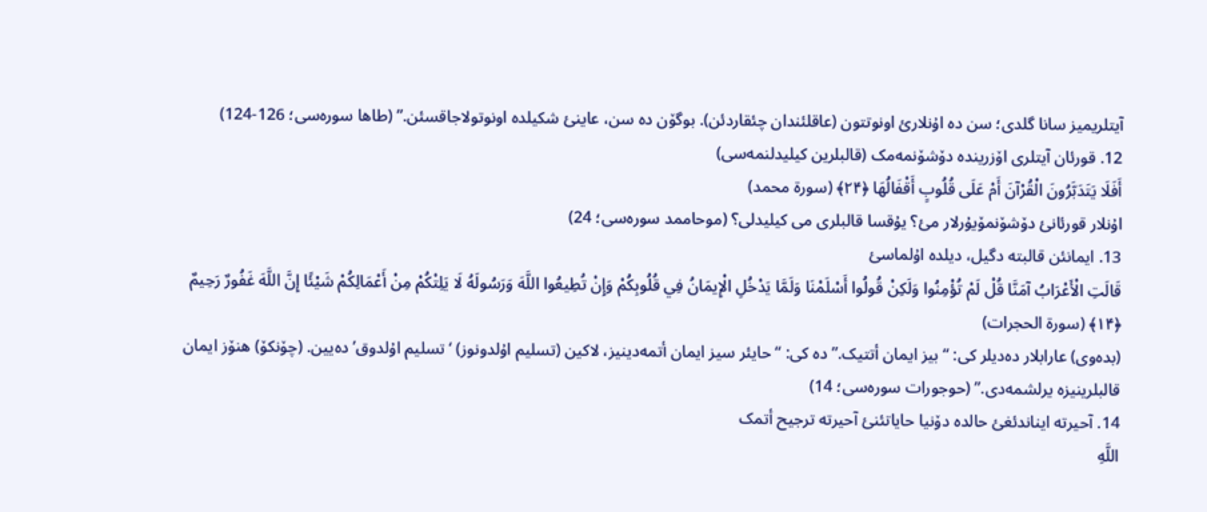آیتلریمیز سانا گلدی؛ سن دە اۇنلارئ اونوتتون (عاقلئندان چئقاردئن). بوگۆن دە سن، عاینئ شکیلدە اونوتولاجاقسئن.” (طاها سورەسی؛ 126-124)
12. قورئان آیتلری اۆزریندە دۆشۆنمەمک (قالبلرین کیلیدلنمەسی)
أَفَلَا يَتَدَبَّرُونَ الْقُرْآنَ أَمْ عَلَى قُلُوبٍ أَقْفَالُهَا ﴿۲۴﴾ (سورة محمد)
اۇنلار قورئانئ دۆشۆنمۆیۇرلار مئ؟ یۇقسا قالبلری می کیلیدلی؟ (موحاممد سورەسی؛ 24)
13. ایمانئن قالبتە دگیل، دیلدە اۇلماسئ
قَالَتِ الْأَعْرَابُ آمَنَّا قُلْ لَمْ تُؤْمِنُوا وَلَكِنْ قُولُوا أَسْلَمْنَا وَلَمَّا يَدْخُلِ الْإِيمَانُ فِي قُلُوبِكُمْ وَإِنْ تُطِيعُوا اللَّهَ وَرَسُولَهُ لَا يَلِتْكُمْ مِنْ أَعْمَالِكُمْ شَيْئًا إِنَّ اللَّهَ غَفُورٌ رَحِيمٌ ﴿۱۴﴾ (سورة الحجرات)
(بدەوی) عارابلار دەدیلر کی: “بیز ایمان أتتیک.” دە کی: “حایئر سیز ایمان أتمەدینیز، لاکین (تسلیم اۇلدونوز) ‘تسلیم اۇلدوق’ دەیین. (چۆنکۆ) هنۆز ایمان قالبلرینیزە یرلشمەدی.” (حوجورات سورەسی؛ 14)
14. آحیرتە ایناندئغئ حالدە دۆنیا حایاتئنئ آحیرتە ترجیح أتمک
اللَّهِ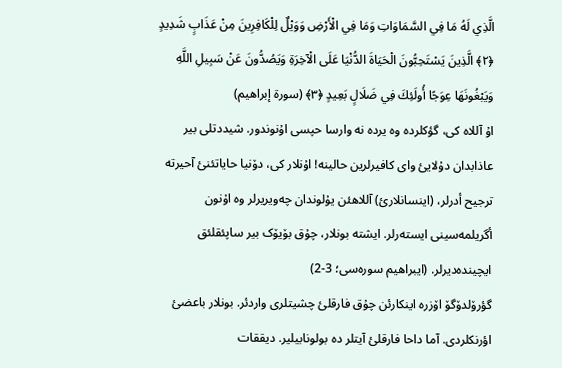الَّذِي لَهُ مَا فِي السَّمَاوَاتِ وَمَا فِي الْأَرْضِ وَوَيْلٌ لِلْكَافِرِينَ مِنْ عَذَابٍ شَدِيدٍ ﴿۲﴾ الَّذِينَ يَسْتَحِبُّونَ الْحَيَاةَ الدُّنْيَا عَلَى الْآخِرَةِ وَيَصُدُّونَ عَنْ سَبِيلِ اللَّهِ وَيَبْغُونَهَا عِوَجًا أُولَئِكَ فِي ضَلَالٍ بَعِيدٍ ﴿۳﴾ (سورة إبراهیم)
اۇ آللاە کی، گؤکلردە وە یردە نە وارسا حپسی اۇنوندور. شیددتلی بیر عاذابدان دۇلایئ وای کافیرلرین حالینە! اۇنلار کی، دۆنیا حایاتئنئ آحیرتە ترجیح أدرلر، (اینسانلارئ) آللاهئن یۇلوندان چەویریرلر وە اۇنون أگریلمەسینی ایستەرلر. ایشتە بونلار، چۇق بۆیۆک بیر ساپئقلئق ایچیندەدیرلر. (ایبراهیم سورەسی؛ 3-2)
گؤرۆلدۆگۆ اۆزرە اینکارئن چۇق فارقلئ چشیتلری واردئر. بونلار باعضئ اؤرنکلردی. آما داحا فارقلئ آیتلر دە بولونابیلیر. دیققات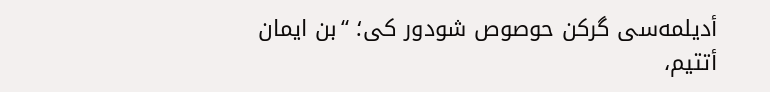أدیلمەسی گرکن حوصوص شودور کی؛ “بن ایمان أتتیم،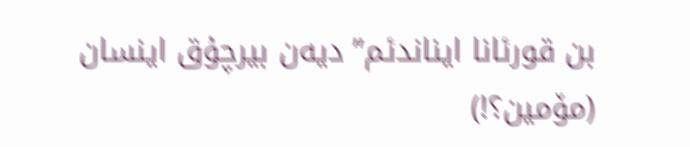بن قورئانا ایناندئم” دیەن بیرچۇق اینسان (مۆمین؟!)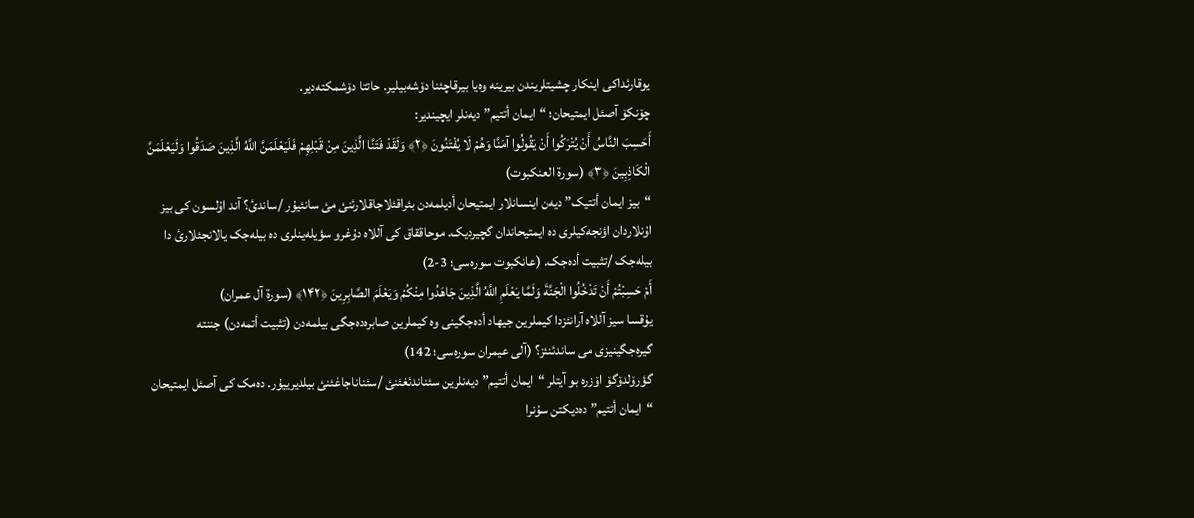یوقارئداکی اینکار چشیتلریندن بیرینە وەیا بیرقاچئنا دۆشەبیلیر. حاتتا دۆشمکتەدیر.
چۆنکۆ آصئل ایمتیحان؛ “ایمان أتتیم” دیەنلر ایچیندیر:
أَحَسِبَ النَّاسُ أَنْ يُتْرَكُوا أَنْ يَقُولُوا آمَنَّا وَهُمْ لَا يُفْتَنُونَ ﴿۲﴾ وَلَقَدْ فَتَنَّا الَّذِينَ مِنْ قَبْلِهِمْ فَلَيَعْلَمَنَّ اللَّهُ الَّذِينَ صَدَقُوا وَلَيَعْلَمَنَّ الْكَاذِبِينَ ﴿۳﴾ (سورة العنکبوت)
“بیز ایمان أتتیک” دیەن اینسانلار ایمتیحان أدیلمەدن بئراقئلاجاقلارئنئ مئ سانئیۇر /ساندئ؟ آند اۇلسون کی بیز اۇنلاردان اؤنجەکیلری دە ایمتیحاندان گچیردیک. موحاققاق کی آللاە دۇغرو سؤیلەینلری دە بیلەجک یالانجئلارئ دا بیلەجک /تثبیت أدەجک. (عانکبوت سورەسی؛ 3-2)
أَمْ حَسِبْتُمْ أَنْ تَدْخُلُوا الْجَنَّةَ وَلَمَّا يَعْلَمِ اللَّهُ الَّذِينَ جَاهَدُوا مِنْكُمْ وَيَعْلَمَ الصَّابِرِينَ ﴿۱۴۲﴾ (سورة آل عمران)
یۇقسا سیز آللاە آرانئزدا کیملرین جیهاد أدەجگینی وە کیملرین صابرەدەجگی بیلمەدن (تثبیت أتمەدن) جننتە گیرەجگینیزی می ساندئنئز؟ (آلی عیمران سورەسی؛ 142)
گؤرۆلدۆگۆ اۆزرە بو آیتلر “ایمان أتتیم” دیەنلرین سئناندئغئنئ /سئناناجاغئنئ بیلدیرییۇر. دەمک کی آصئل ایمتیحان “ایمان أتتیم” دەدیکتن سۇنرا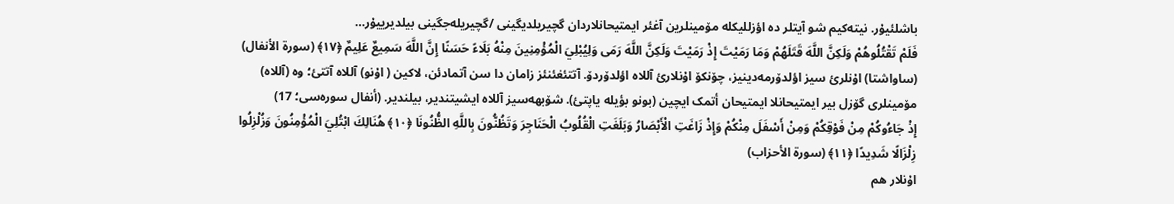باشلئیۇر. نیتەکیم شو آیتلر دە اؤزللیکلە مۆمینلرین آغئر ایمتیحانلاردان گچیریلدیگینی /گچیریلەجگینی بیلدیرییۇر…
فَلَمْ تَقْتُلُوهُمْ وَلَكِنَّ اللَّهَ قَتَلَهُمْ وَمَا رَمَيْتَ إِذْ رَمَيْتَ وَلَكِنَّ اللَّهَ رَمَى وَلِيُبْلِيَ الْمُؤْمِنِينَ مِنْهُ بَلَاءً حَسَنًا إِنَّ اللَّهَ سَمِيعٌ عَلِيمٌ ﴿۱۷﴾ (سورة الأنفال)
(ساواشتا) اۇنلرئ سیز اؤلدۆرمەدینیز، چۆنکۆ اۇنلارئ آللاە اؤلدۆردۆ. آتتئغئنئز زامان دا سن آتمادئن، لاکین ( اۇنو) آللاە آتتئ؛ وە (آللاە) مۆمینلری گۆزل بیر ایمتیحانلا ایمتیحان أتمک ایچین (بونو بؤیلە یاپتئ). شۆبهەسیز آللاە ایشیتندیر، بیلندیر. (أنفال سورەسی؛ 17)
إِذْ جَاءُوكُمْ مِنْ فَوْقِكُمْ وَمِنْ أَسْفَلَ مِنْكُمْ وَإِذْ زَاغَتِ الْأَبْصَارُ وَبَلَغَتِ الْقُلُوبُ الْحَنَاجِرَ وَتَظُنُّونَ بِاللَّهِ الظُّنُونَا ﴿۱۰﴾ هُنَالِكَ ابْتُلِيَ الْمُؤْمِنُونَ وَزُلْزِلُوا زِلْزَالًا شَدِيدًا ﴿۱۱﴾ (سورة الأحزاب)
اۇنلار هم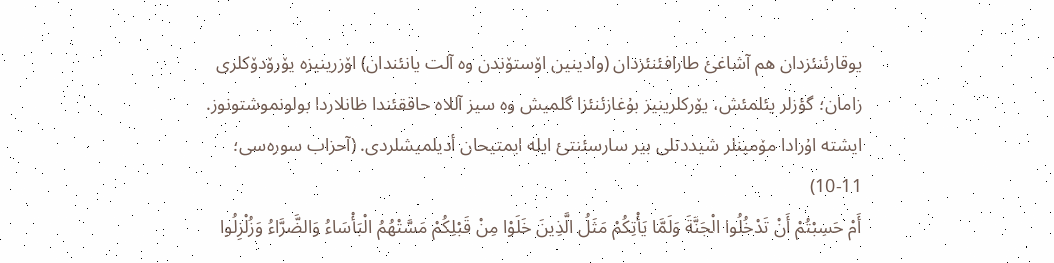یوقارئنئزدان هم آشاغئ طارافئنئزدان (وادینین اۆستۆندن وە آلت یانئندان) اۆزرینیزە یۆرۆدۆکلری زامان؛ گؤزلر یئلمئش، یۆرکلرینیز بۇغازئنئزا گلمیش وە سیز آللاە حاققئندا ظانلاردا بولونموشتونوز. ایشتە اۇرادا مۆمینلر شیددتلی بیر سارسئنتئ ایلە ایمتیحان أدیلمیشلردی. (آحزاب سورەسی؛ 11-10)
أَمْ حَسِبْتُمْ أَنْ تَدْخُلُوا الْجَنَّةَ وَلَمَّا يَأْتِكُمْ مَثَلُ الَّذِينَ خَلَوْا مِنْ قَبْلِكُمْ مَسَّتْهُمُ الْبَأْسَاءُ وَالضَّرَّاءُ وَزُلْزِلُوا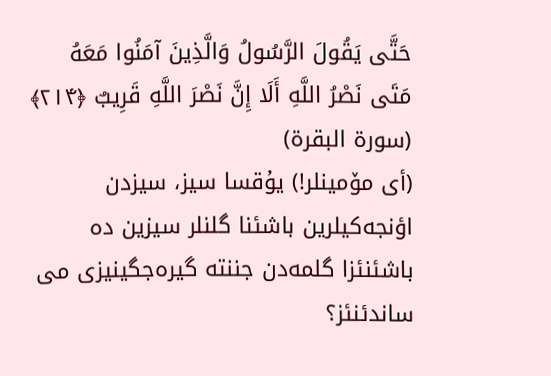حَتَّى يَقُولَ الرَّسُولُ وَالَّذِينَ آمَنُوا مَعَهُ مَتَى نَصْرُ اللَّهِ أَلَا إِنَّ نَصْرَ اللَّهِ قَرِيبٌ ﴿۲۱۴﴾ (سورة البقرة)
(أی مۆمینلر!) یۇقسا سیز، سیزدن اؤنجەکیلرین باشئنا گلنلر سیزین دە باشئنئزا گلمەدن جننتە گیرەجگینیزی می ساندئنئز؟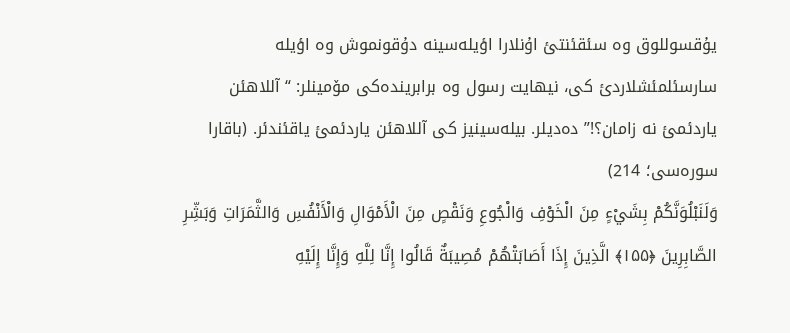یۇقسوللوق وە سئقئنتئ اۇنلارا اؤیلەسینە دۇقونموش وە اؤیلە سارسئلمئشلاردئ کی، نیهایت رسول وە برابریندەکی مۆمینلر: “آللاهئن یاردئمئ نە زامان؟!” دەدیلر. بیلەسینیز کی آللاهئن یاردئمئ یاقئندئر. (باقارا سورەسی؛ 214)
وَلَنَبْلُوَنَّكُمْ بِشَيْءٍ مِنَ الْخَوْفِ وَالْجُوعِ وَنَقْصٍ مِنَ الْأَمْوَالِ وَالْأَنْفُسِ وَالثَّمَرَاتِ وَبَشِّرِ الصَّابِرِينَ ﴿۱۵۵﴾ الَّذِينَ إِذَا أَصَابَتْهُمْ مُصِيبَةٌ قَالُوا إِنَّا لِلَّهِ وَإِنَّا إِلَيْهِ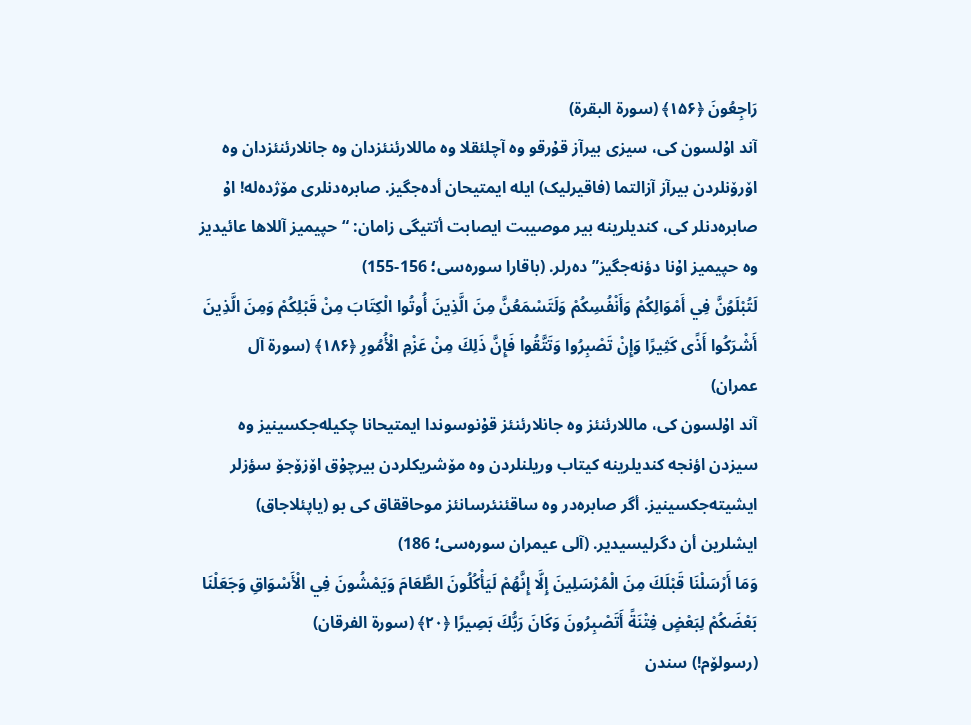رَاجِعُونَ ﴿۱۵۶﴾ (سورة البقرة)
آند اۇلسون کی، سیزی بیرآز قۇرقو وە آچلئقلا وە ماللارئنئزدان وە جانلارئنئزدان وە اۆرۆنلردن بیرآز آزالتما (فاقیرلیک) ایلە ایمتیحان أدەجگیز. صابرەدنلری مۆژدەلە! اۇ صابرەدنلر کی، کندیلرینە بیر موصیبت ایصابت أتتیگی زامان: “حپیمیز آللاها عائیدیز وە حپیمیز اۇنا دؤنەجگیز” دەرلر. (باقارا سورەسی؛ 156-155)
لَتُبْلَوُنَّ فِي أَمْوَالِكُمْ وَأَنْفُسِكُمْ وَلَتَسْمَعُنَّ مِنَ الَّذِينَ أُوتُوا الْكِتَابَ مِنْ قَبْلِكُمْ وَمِنَ الَّذِينَ أَشْرَكُوا أَذًى كَثِيرًا وَإِنْ تَصْبِرُوا وَتَتَّقُوا فَإِنَّ ذَلِكَ مِنْ عَزْمِ الْأُمُورِ ﴿۱۸۶﴾ (سورة آل عمران)
آند اۇلسون کی، ماللارئنئز وە جانلارئنئز قۇنوسوندا ایمتیحانا چکیلەجکسینیز وە سیزدن اؤنجە کندیلرینە کیتاب وریلنلردن وە مۆشریکلردن بیرچۇق اۆزۆجۆ سؤزلر ایشیتەجکسینیز. أگر صابرەدر وە ساقئنئرسانئز موحاققاق کی بو (یاپئلاجاق) ایشلرین أن دگرلیسیدیر. (آلی عیمران سورەسی؛ 186)
وَمَا أَرْسَلْنَا قَبْلَكَ مِنَ الْمُرْسَلِينَ إِلَّا إِنَّهُمْ لَيَأْكُلُونَ الطَّعَامَ وَيَمْشُونَ فِي الْأَسْوَاقِ وَجَعَلْنَا بَعْضَكُمْ لِبَعْضٍ فِتْنَةً أَتَصْبِرُونَ وَكَانَ رَبُّكَ بَصِيرًا ﴿۲۰﴾ (سورة الفرقان)
(رسولۆم!) سندن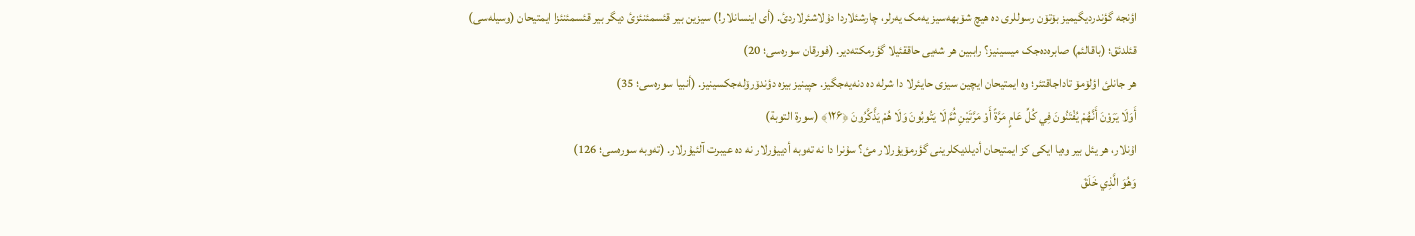اؤنجە گؤندردیگیمیز بۆتۆن رسوللری دە هیچ شۆبهەسیز یەمک یەرلر، چارشئلاردا دۇلاشئرلاردئ. (أی اینسانلار!) سیزین بیر قئسمئنئزئ دیگر بیر قئسمئنئزا ایمتیحان (وسیلەسی) قئلدئق؛ (باقالئم) صابرەدەجک میسینیز؟ راببین هر شەیی حاققئیلا گؤرمکتەدیر. (فورقان سورەسی؛ 20)
هر جانلئ اؤلۆمۆ تاداجاقتئر؛ وە ایمتیحان ایچین سیزی حایئرلا دا شرلە دە دنەیەجگیز. حپینیز بیزە دؤندۆرۆلەجکسینیز. (أنبیا سورەسی؛ 35)
أَوَلَا يَرَوْنَ أَنَّهُمْ يُفْتَنُونَ فِي كُلِّ عَامٍ مَرَّةً أَوْ مَرَّتَيْنِ ثُمَّ لَا يَتُوبُونَ وَلَا هُمْ يَذَّكَّرُونَ ﴿۱۲۶﴾ (سورة التوبة)
اۇنلار، هر یئل بیر وەیا ایکی کز ایمتیحان أدیلدیکلرینی گؤرمۆیۇرلار مئ؟ سۇنرا دا نە تەوبە أدییۇرلار نە دە عیبرت آلئیۇرلار. (تەوبە سورەسی؛ 126)
وَهُوَ الَّذِي خَلَقَ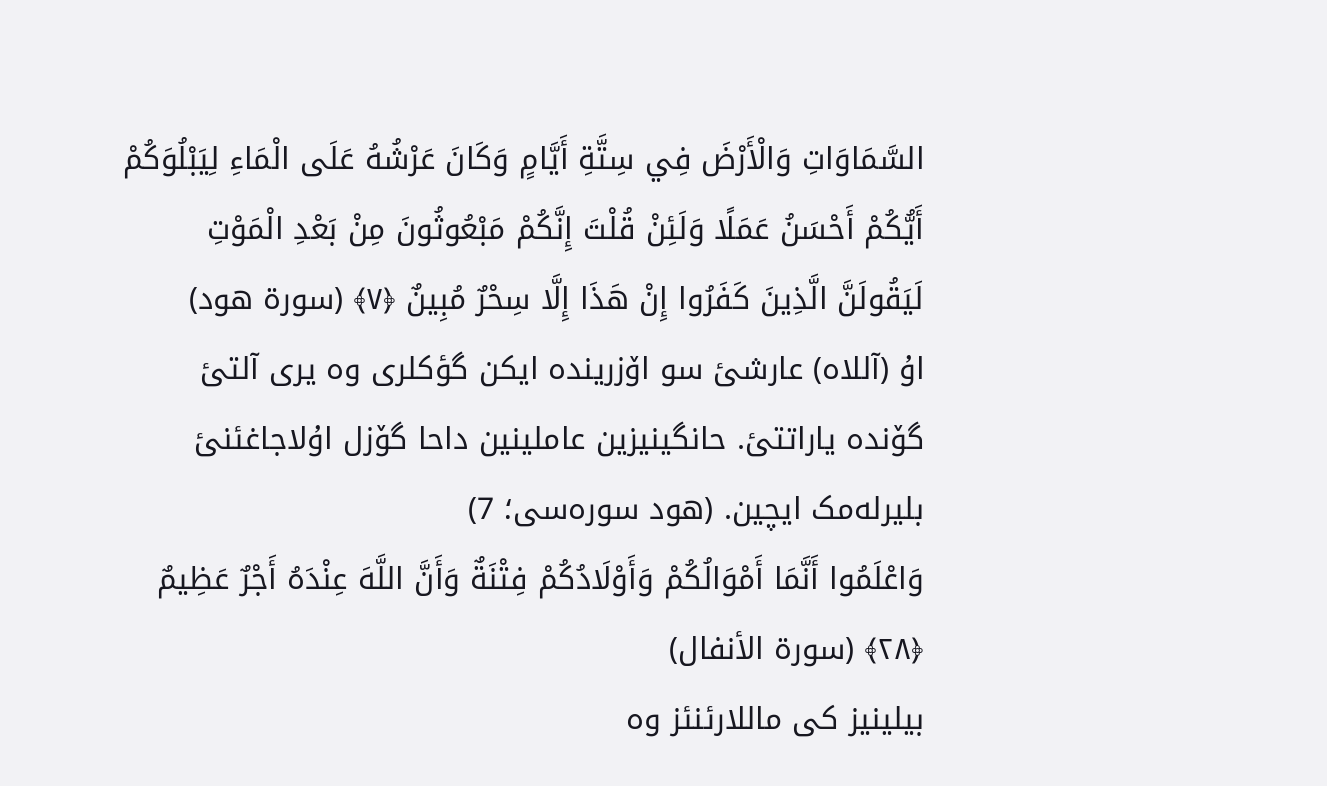السَّمَاوَاتِ وَالْأَرْضَ فِي سِتَّةِ أَيَّامٍ وَكَانَ عَرْشُهُ عَلَى الْمَاءِ لِيَبْلُوَكُمْ أَيُّكُمْ أَحْسَنُ عَمَلًا وَلَئِنْ قُلْتَ إِنَّكُمْ مَبْعُوثُونَ مِنْ بَعْدِ الْمَوْتِ لَيَقُولَنَّ الَّذِينَ كَفَرُوا إِنْ هَذَا إِلَّا سِحْرٌ مُبِينٌ ﴿۷﴾ (سورة هود)
اۇ (آللاە) عارشئ سو اۆزریندە ایکن گؤکلری وە یری آلتئ گۆندە یاراتتئ. حانگینیزین عاملینین داحا گۆزل اۇلاجاغئنئ بلیرلەمک ایچین. (هود سورەسی؛ 7)
وَاعْلَمُوا أَنَّمَا أَمْوَالُكُمْ وَأَوْلَادُكُمْ فِتْنَةٌ وَأَنَّ اللَّهَ عِنْدَهُ أَجْرٌ عَظِيمٌ ﴿۲۸﴾ (سورة الأنفال)
بیلینیز کی ماللارئنئز وە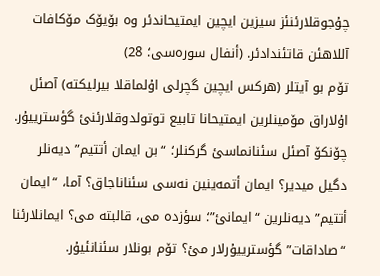چۇجوقلارئنئز سیزین ایچین ایمتیحاندئر وە بۆیۆک مۆکافات آللاهئن قاتئندادئر. (أنفال سورەسی؛ 28)
تۆم بو آیتلر (هرکس ایچین گچرلی اۇلماقلا بیرلیکتە) آصئل اۇلاراق مۆمینلرین ایمتیحانا تابیع توتولدوقلارئنئ گؤسترییۇر. چۆنکۆ آصئل سئنانماسئ گرکنلر؛ “بن ایمان أتتیم” دیەنلر دگیل میدیر؟ ایمان أتمەینین نەسی سئناناجاق؟ آما، “ایمان أتتیم” دیەنلرین “ایمانئ”؛ سؤزدە می، قالبتە می؟ ایمانلارئنا “صاداقات” گؤسترییۇرلار مئ؟ تۆم بونلار سئنانئیۇر.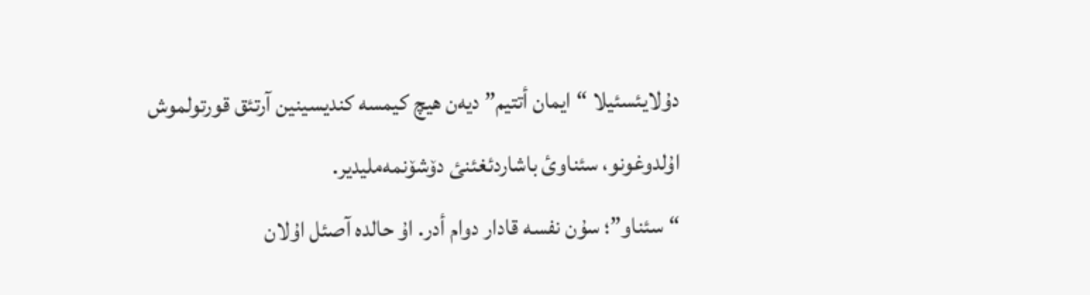دۇلایئسئیلا “ایمان أتتیم” دیەن هیچ کیمسە کندیسینین آرتئق قورتولموش اۇلدوغونو، سئناوئ باشاردئغئنئ دۆشۆنمەملیدیر.
“سئناو”؛ سۇن نفسە قادار دوام أدر. اۇ حالدە آصئل اۇلان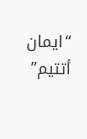“ایمان أتتیم”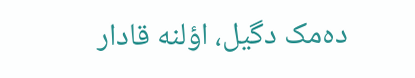دەمک دگیل، اؤلنە قادار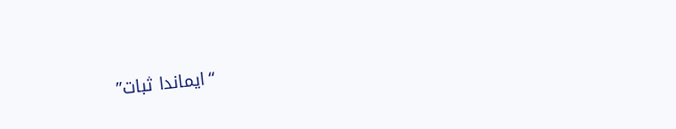“ایماندا ثبات”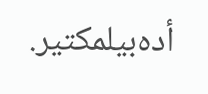أدەبیلمکتیر.